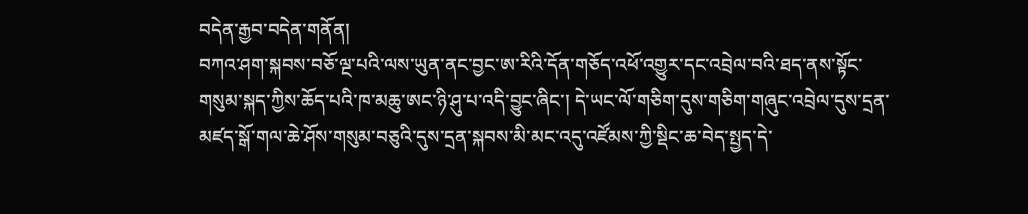བདེན་རྒྱབ་བདེན་གནོན།
བཀའ་ཤག་སྐབས་བཅོ་ལྔ་པའི་ལས་ཡུན་ནང་བྱང་ཨ་རིའི་དོན་གཅོད་འཕོ་འགྱུར་དང་འབྲེལ་བའི་ཐད་ནས་སྟོང་གསུམ་སྐད་ཀྱིས་ཆོད་པའི་ཁ་མཆུ་ཨང་ཉི་ཤུ་པ་འདི་བྱུང་ཞིང་། དེ་ཡང་ལོ་གཅིག་དུས་གཅིག་གཞུང་འབྲེལ་དུས་དྲན་མཛད་སྒོ་གལ་ཆེ་ཤོས་གསུམ་བཅུའི་དུས་དྲན་སྐབས་མི་མང་འདུ་འཛོམས་ཀྱི་སྡིང་ཆ་བེད་སྤྱད་དེ་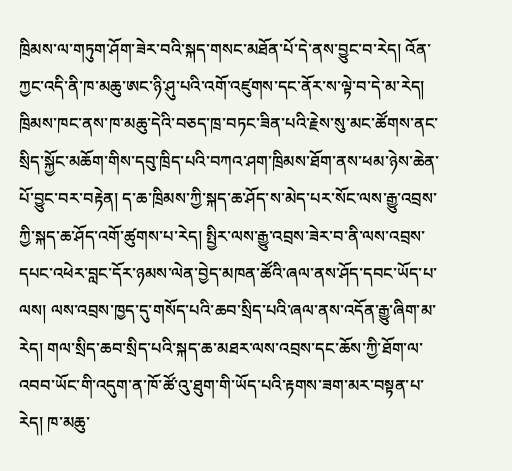ཁྲིམས་ལ་གཏུག་ཤོག་ཟེར་བའི་སྐད་གསང་མཐོན་པོ་དེ་ནས་བྱུང་བ་རེད། འོན་ཀྱང་འདི་ནི་ཁ་མཆུ་ཨང་ཉི་ཤུ་པའི་འགོ་འཛུགས་དང་ནོར་ས་ལྟེ་བ་དེ་མ་རེད། ཁྲིམས་ཁང་ནས་ཁ་མཆུ་དེའི་བཅད་ཁྲ་བཏང་ཟིན་པའི་རྗེས་སུ་མང་ཚོགས་ནང་སྲིད་སྐྱོང་མཆོག་གིས་དབུ་ཁྲིད་པའི་བཀའ་ཤག་ཁྲིམས་ཐོག་ནས་ཕམ་ཉེས་ཆེན་པོ་བྱུང་བར་བརྟེན། ད་ཆ་ཁྲིམས་ཀྱི་སྐད་ཆ་ཤོད་ས་མེད་པར་སོང་ལས་རྒྱུ་འབྲས་ཀྱི་སྐད་ཆ་ཤོད་འགོ་ཚུགས་པ་རེད། སྤྱིར་ལས་རྒྱུ་འབྲས་ཟེར་བ་ནི་ལས་འབྲས་དཔང་འཕེར་བླང་དོར་ཉམས་ལེན་བྱེད་མཁན་ཚོའི་ཞལ་ནས་ཤོད་དབང་ཡོད་པ་ལས། ལས་འབྲས་ཁྱད་དུ་གསོད་པའི་ཆབ་སྲིད་པའི་ཞལ་ནས་འདོན་རྒྱུ་ཞིག་མ་རེད། གལ་སྲིད་ཆབ་སྲིད་པའི་སྐད་ཆ་མཐར་ལས་འབྲས་དང་ཆོས་ཀྱི་ཐོག་ལ་འབབ་ཡོང་གི་འདུག་ན་ཁོ་ཚོ་འུ་ཐུག་གི་ཡོད་པའི་རྟགས་ཟག་མར་བསྟན་པ་རེད། ཁ་མཆུ་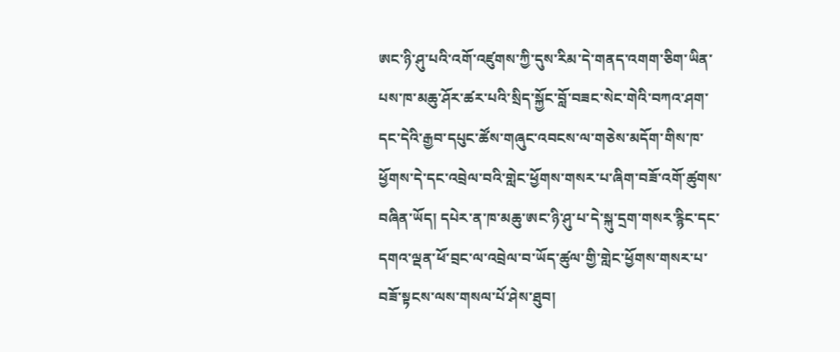ཨང་ཉི་ཤུ་པའི་འགོ་འཛུགས་ཀྱི་དུས་རིམ་དེ་གནད་འགག་ཅིག་ཡིན་པས་ཁ་མཆུ་ཤོར་ཚར་པའི་སྲིད་སྐྱོང་བློ་བཟང་སེང་གེའི་བཀའ་ཤག་དང་དེའི་རྒྱབ་དཔུང་ཚོས་གཞུང་འབངས་ལ་གཅེས་མདོག་གིས་ཁ་ཕྱོགས་དེ་དང་འབྲེལ་བའི་གླེང་ཕྱོགས་གསར་པ་ཞིག་བཟོ་འགོ་ཚུགས་བཞིན་ཡོད། དཔེར་ན་ཁ་མཆུ་ཨང་ཉི་ཤུ་པ་དེ་སྐུ་དྲག་གསར་རྙིང་དང་དགའ་ལྡན་ཕོ་བྲང་ལ་འབྲེལ་བ་ཡོད་ཚུལ་གྱི་གླེང་ཕྱོགས་གསར་པ་བཟོ་སྟངས་ལས་གསལ་པོ་ཤེས་ཐུབ།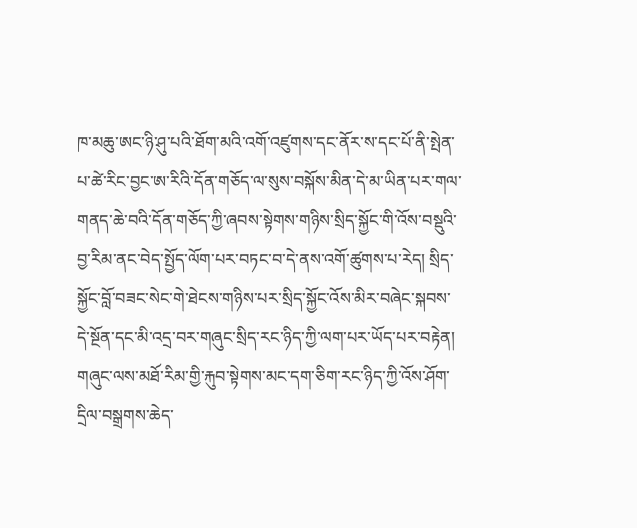ཁ་མཆུ་ཨང་ཉི་ཤུ་པའི་ཐོག་མའི་འགོ་འཛུགས་དང་ནོར་ས་དང་པོ་ནི་སྤེན་པ་ཚེ་རིང་བྱང་ཨ་རིའི་དོན་གཅོད་ལ་སུས་བསྐོས་མིན་དེ་མ་ཡིན་པར་གལ་གནད་ཆེ་བའི་དོན་གཅོད་ཀྱི་ཞབས་སྟེགས་གཉིས་སྲིད་སྐྱོང་གི་འོས་བསྡུའི་བྱ་རིམ་ནང་བེད་སྤྱོད་ལོག་པར་བཏང་བ་དེ་ནས་འགོ་ཚུགས་པ་རེད། སྲིད་སྐྱོང་བློ་བཟང་སེང་གེ་ཐེངས་གཉིས་པར་སྲིད་སྐྱོང་འོས་མིར་བཞེང་སྐབས་དེ་སྔོན་དང་མི་འདྲ་བར་གཞུང་སྲིད་རང་ཉིད་ཀྱི་ལག་པར་ཡོད་པར་བརྟེན། གཞུང་ལས་མཐོ་རིམ་གྱི་རྐུབ་སྟེགས་མང་དག་ཅིག་རང་ཉིད་ཀྱི་འོས་ཤོག་དྲིལ་བསྒྲགས་ཆེད་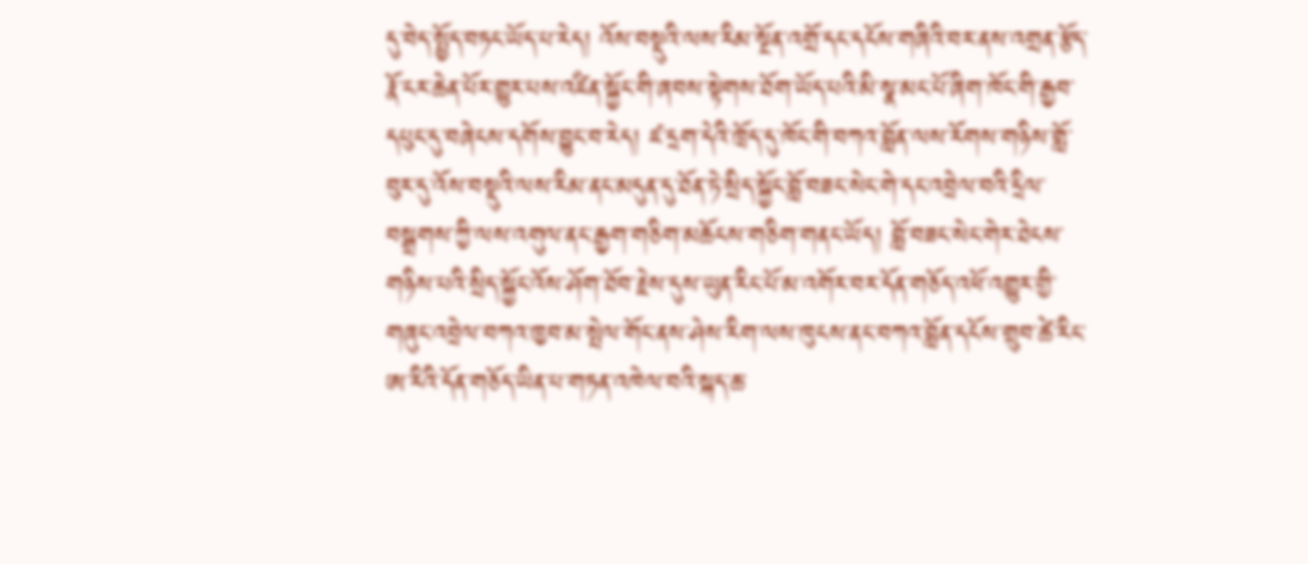དུ་བེད་སྤྱོད་བཏང་ཡོད་པ་རེད། འོས་བསྡུའི་ལས་རིམ་སྔོན་འགྲོ་དང་དངོས་གཞིའི་བར་ནས་འགྲན་རྩོད་རྣོ་ངར་ཆེན་པོར་གྱུར་པས་འཛིན་སྐྱོང་གི་ཞབས་སྟེགས་ཐོག་ཡོད་པའི་མི་སྣ་མང་པོ་ཞིག་ཁོང་གི་རྒྱབ་དཔུང་དུ་བཞེངས་དགོས་བྱུང་བ་རེད། ཛ་དྲག་དེའི་ཁྲོད་དུ་ཁོང་གི་བཀའ་བློན་ལས་རོགས་གཉིས་གློ་བུར་དུ་འོས་བསྡུའི་ལས་རིམ་ནང་མདུན་དུ་ཐོན་ཏེ་སྲིད་སྐྱོང་བློ་བཟང་སེང་གེ་དང་འབྲེལ་བའི་དྲིལ་བསྒྲགས་ཀྱི་ལས་འགུལ་ནང་རྒྱག་གཅིག་མཆོངས་གཅིག་གནང་ཡོད། བློ་བཟང་སེང་གེར་ཐེངས་གཉིས་པའི་སྲིད་སྐྱོང་འོས་ཤོག་ཐོབ་རྗེས་དུས་ཡུན་རིང་པོ་མ་འགོར་བར་དོན་གཅོད་འཕོ་འགྱུར་གྱི་གཞུང་འབྲེལ་བཀའ་ཁྱབ་མ་སྤེལ་གོང་ནས་ཤེས་རིག་ལས་ཁུངས་ནང་བཀའ་བློན་དངོས་གྲུབ་ཚེ་རིང་ཨ་རིའི་དོན་གཅོད་ཡིན་པ་གཏན་འཁེལ་བའི་སྐད་ཆ་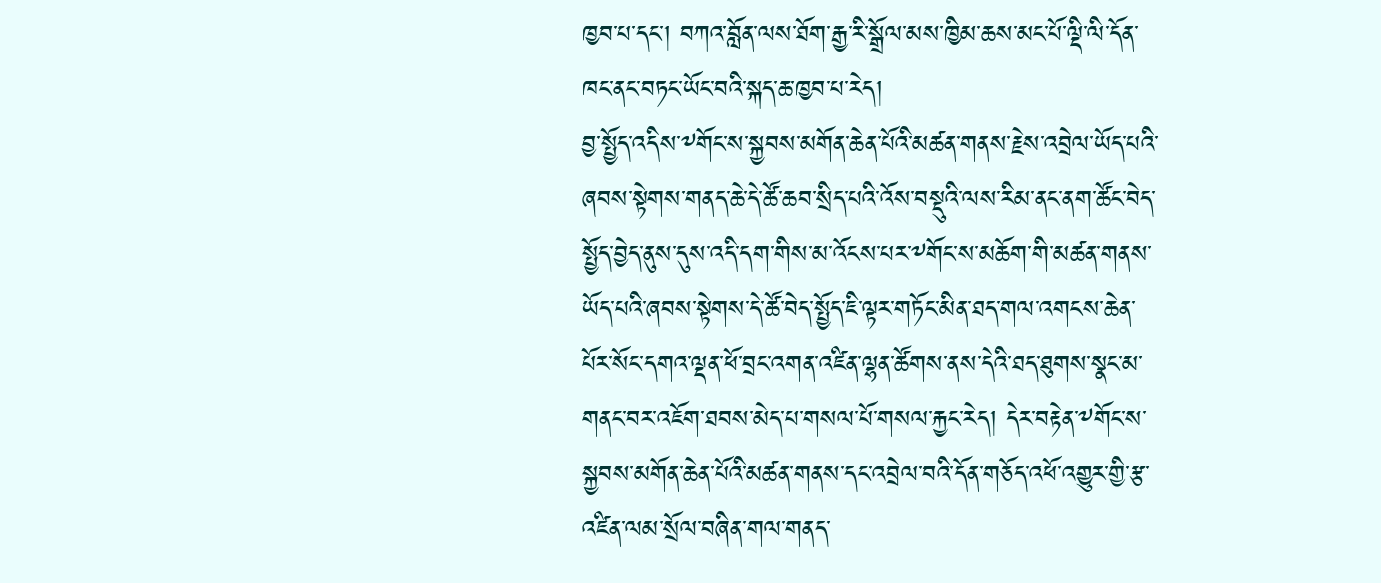ཁྱབ་པ་དང་། བཀའ་བློན་ལས་ཐོག་རྒྱ་རི་སྒྲོལ་མས་ཁྱིམ་ཆས་མང་པོ་ལྡི་ལི་དོན་ཁང་ནང་བཏང་ཡོང་བའི་སྐད་ཆ་ཁྱབ་པ་རེད།
བྱ་སྤྱོད་འདིས་༸གོང་ས་སྐྱབས་མགོན་ཆེན་པོའི་མཚན་གནས་རྗེས་འབྲེལ་ཡོད་པའི་ཞབས་སྟེགས་གནད་ཆེ་དེ་ཚོ་ཆབ་སྲིད་པའི་འོས་བསྡུའི་ལས་རིམ་ནང་ནག་ཚོང་བེད་སྤྱོད་བྱེད་ནུས་དུས་འདི་དག་གིས་མ་འོངས་པར་༸གོང་ས་མཆོག་གི་མཚན་གནས་ཡོད་པའི་ཞབས་སྟེགས་དེ་ཚོ་བེད་སྤྱོད་ཇི་ལྟར་གཏོང་མིན་ཐད་གལ་འགངས་ཆེན་པོར་སོང་དགའ་ལྡན་ཕོ་བྲང་འགན་འཛིན་ལྷན་ཚོགས་ནས་དེའི་ཐད་ཐུགས་སྣང་མ་གནང་བར་འཇོག་ཐབས་མེད་པ་གསལ་པོ་གསལ་རྐྱང་རེད། དེར་བརྟེན་༸གོང་ས་སྐྱབས་མགོན་ཆེན་པོའི་མཚན་གནས་དང་འབྲེལ་བའི་དོན་གཅོད་འཕོ་འགྱུར་གྱི་རྩ་འཛིན་ལམ་སྲོལ་བཞིན་གལ་གནད་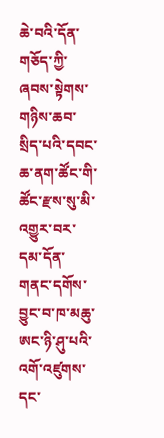ཆེ་བའི་དོན་གཅོད་ཀྱི་ཞབས་སྟེགས་གཉིས་ཆབ་སྲིད་པའི་དབང་ཆ་ནག་ཚོང་གི་ཚོང་རྫས་སུ་མི་འགྱུར་བར་དམ་དོན་གནང་དགོས་བྱུང་བ་ཁ་མཆུ་ཨང་ཉི་ཤུ་པའི་འགོ་འཛུགས་དང་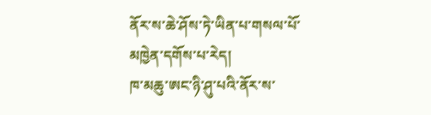ནོར་ས་ཆེ་ཤོས་ཏེ་ཡིན་པ་གསལ་པོ་མཁྱེན་དགོས་པ་རེད།
ཁ་མཆུ་ཨང་ཉི་ཤུ་པའི་ནོར་ས་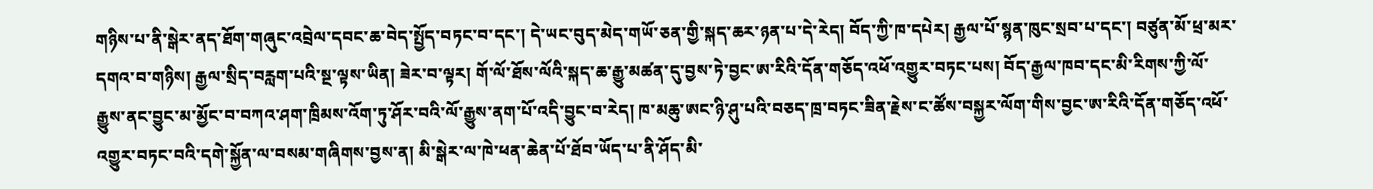གཉིས་པ་ནི་སྒེར་ནད་ཐོག་གཞུང་འབྲེལ་དབང་ཆ་བེད་སྤྱོད་བཏང་བ་དང་། དེ་ཡང་བུད་མེད་གཡོ་ཅན་གྱི་སྐད་ཆར་ཉན་པ་དེ་རེད། བོད་ཀྱི་ཁ་དཔེར། རྒྱལ་པོ་སྙན་ཁུང་སྲབ་པ་དང་། བཙུན་མོ་ཕྲ་མར་དགའ་བ་གཉིས། རྒྱལ་སྲིད་བརླག་པའི་སྔ་ལྟས་ཡིན། ཟེར་བ་ལྟར། གོ་ལོ་ཐོས་ལོའི་སྐད་ཆ་རྒྱུ་མཚན་དུ་བྱས་ཏེ་བྱང་ཨ་རིའི་དོན་གཅོད་འཕོ་འགྱུར་བཏང་པས། བོད་རྒྱལ་ཁབ་དང་མི་རིགས་ཀྱི་ལོ་རྒྱུས་ནང་བྱུང་མ་མྱོང་བ་བཀའ་ཤག་ཁྲིམས་འོག་ཏུ་ཤོར་བའི་ལོ་རྒྱུས་ནག་པོ་འདི་བྱུང་བ་རེད། ཁ་མཆུ་ཨང་ཉི་ཤུ་པའི་བཅད་ཁྲ་བཏང་ཟིན་རྗེས་ང་ཚོས་བསྐྱར་ལོག་གིས་བྱང་ཨ་རིའི་དོན་གཅོད་འཕོ་འགྱུར་བཏང་བའི་དགེ་སྐྱོན་ལ་བསམ་གཞིགས་བྱས་ན། མི་སྒེར་ལ་ཁེ་ཕན་ཆེན་པོ་ཐོབ་ཡོད་པ་ནི་ཤོད་མི་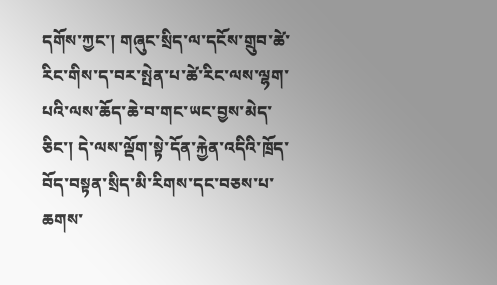དགོས་ཀྱང་། གཞུང་སྲིད་ལ་དངོས་གྲུབ་ཚེ་རིང་གིས་ད་བར་སྤེན་པ་ཚེ་རིང་ལས་ལྷག་པའི་ལས་ཆོད་ཆེ་བ་གང་ཡང་བྱས་མེད་ཅིང་། དེ་ལས་ལྡོག་སྟེ་དོན་རྐྱེན་འདིའི་ཁྲོད་བོད་བསྟན་སྲིད་མི་རིགས་དང་བཅས་པ་ཆགས་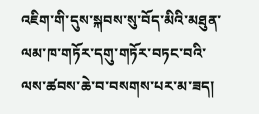འཇིག་གི་དུས་སྐབས་སུ་བོད་མིའི་མཐུན་ལམ་ཁ་གཏོར་དགུ་གཏོར་བཏང་བའི་ལས་ཚབས་ཆེ་བ་བསགས་པར་མ་ཟད།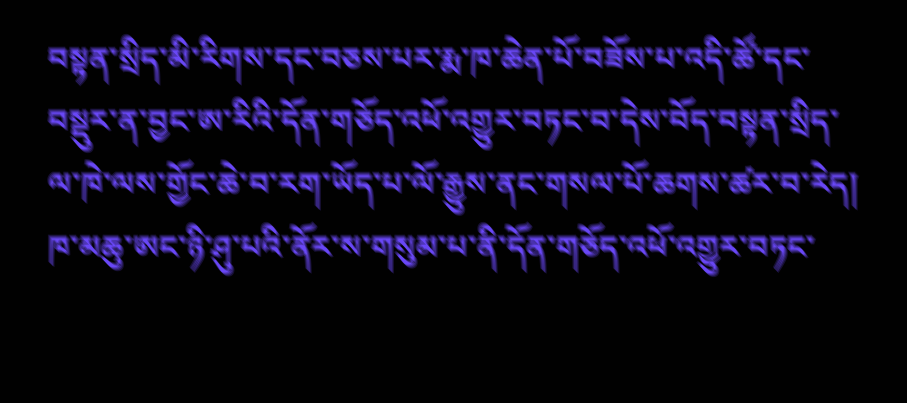བསྟན་སྲིད་མི་རིགས་དང་བཅས་པར་རྨ་ཁ་ཆེན་པོ་བཟོས་པ་འདི་ཚོ་དང་བསྡུར་ན་བྱང་ཨ་རིའི་དོན་གཅོད་འཕོ་འགྱུར་བཏང་བ་དེས་བོད་བསྟན་སྲིད་ལ་ཁེ་ལས་གྱོང་ཆེ་བ་རག་ཡོད་པ་ལོ་རྒྱུས་ནང་གསལ་པོ་ཆགས་ཚར་བ་རེད།
ཁ་མཆུ་ཨང་ཉི་ཤུ་པའི་ནོར་ས་གསུམ་པ་ནི་དོན་གཅོད་འཕོ་འགྱུར་བཏང་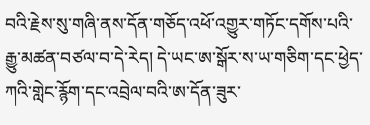བའི་རྗེས་སུ་གཞི་ནས་དོན་གཅོད་འཕོ་འགྱུར་གཏོང་དགོས་པའི་རྒྱུ་མཚན་བཙལ་བ་དེ་རེད། དེ་ཡང་ཨ་སྒོར་ས་ཡ་གཅིག་དང་ཕྱེད་ཀའི་གླེང་རྙོག་དང་འབྲེལ་བའི་ཨ་དོན་ཟུར་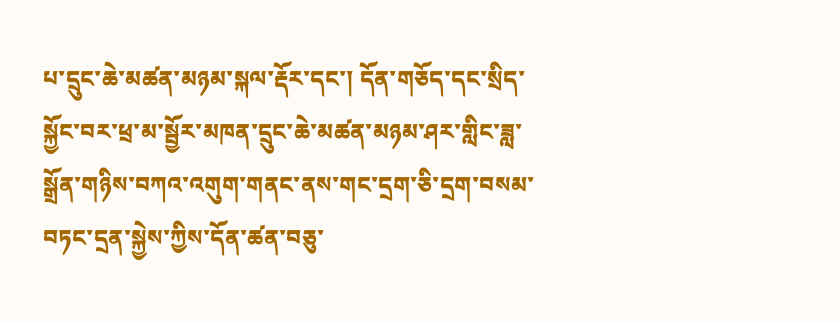པ་དྲུང་ཆེ་མཚན་མཉམ་སྐལ་རྡོར་དང་། དོན་གཅོད་དང་སྲིད་སྐྱོང་བར་ཕྲ་མ་སྦྱོར་མཁན་དྲུང་ཆེ་མཚན་མཉམ་ཤར་གླིང་ཟླ་སྒྲོན་གཉིས་བཀའ་འགུག་གནང་ནས་གང་དྲག་ཅི་དྲག་བསམ་བཏང་དྲན་སྐྱེས་ཀྱིས་དོན་ཚན་བཅུ་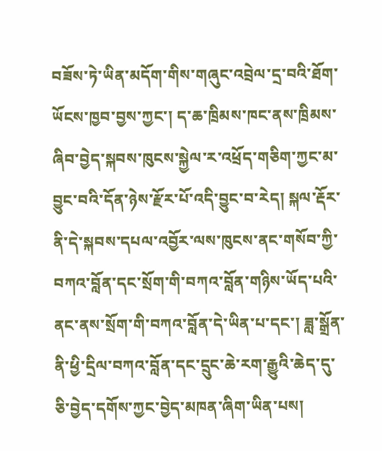བཟོས་ཏེ་ཡིན་མདོག་གིས་གཞུང་འབྲེལ་དྲ་བའི་ཐོག་ཡོངས་ཁྱབ་བྱས་ཀྱང་། ད་ཆ་ཁྲིམས་ཁང་ནས་ཁྲིམས་ཞིབ་བྱེད་སྐབས་ཁུངས་སྐྱེལ་ར་འཕྲོད་གཅིག་ཀྱང་མ་བྱུང་བའི་དོན་ཉེས་རྫོར་པོ་འདི་བྱུང་བ་རེད། སྐལ་རྡོར་ནི་དེ་སྐབས་དཔལ་འབྱོར་ལས་ཁུངས་ནང་གསོབ་ཀྱི་བཀའ་བློན་དང་སྲོག་གི་བཀའ་བློན་གཉིས་ཡོད་པའི་ནང་ནས་སྲོག་གི་བཀའ་བློན་དེ་ཡིན་པ་དང་། ཟླ་སྒྲོན་ནི་ཕྱི་དྲིལ་བཀའ་བློན་དང་དྲུང་ཆེ་རག་རྒྱུའི་ཆེད་དུ་ཅི་བྱེད་དགོས་ཀྱང་བྱེད་མཁན་ཞིག་ཡིན་པས།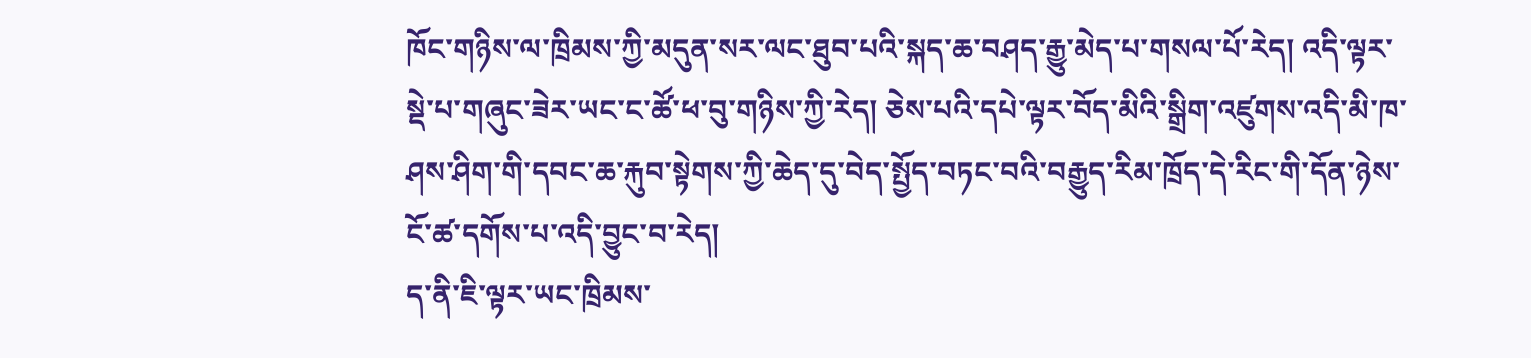ཁོང་གཉིས་ལ་ཁྲིམས་ཀྱི་མདུན་སར་ལང་ཐུབ་པའི་སྐད་ཆ་བཤད་རྒྱུ་མེད་པ་གསལ་པོ་རེད། འདི་ལྟར་སྡེ་པ་གཞུང་ཟེར་ཡང་ང་ཚོ་ཕ་བུ་གཉིས་ཀྱི་རེད། ཅེས་པའི་དཔེ་ལྟར་བོད་མིའི་སྒྲིག་འཛུགས་འདི་མི་ཁ་ཤས་ཤིག་གི་དབང་ཆ་རྐུབ་སྟེགས་ཀྱི་ཆེད་དུ་བེད་སྤྱོད་བཏང་བའི་བརྒྱུད་རིམ་ཁྲོད་དེ་རིང་གི་དོན་ཉེས་ངོ་ཚ་དགོས་པ་འདི་བྱུང་བ་རེད།
ད་ནི་ཇི་ལྟར་ཡང་ཁྲིམས་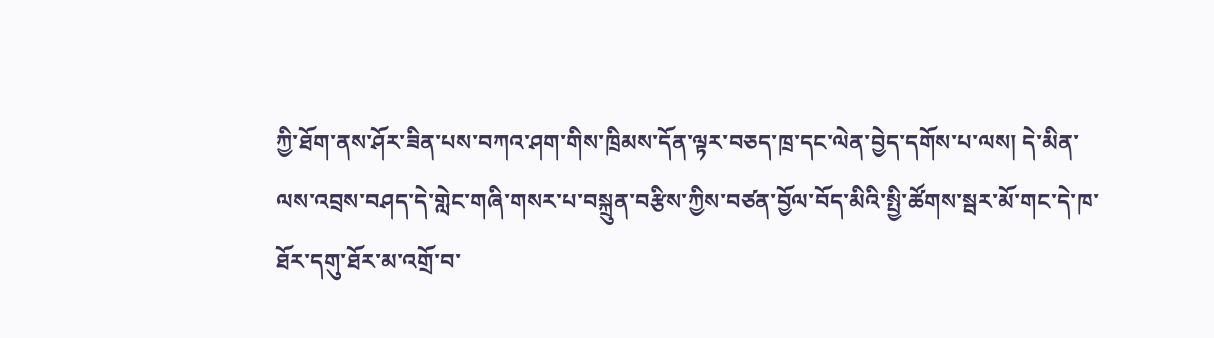ཀྱི་ཐོག་ནས་ཤོར་ཟིན་པས་བཀའ་ཤག་གིས་ཁྲིམས་དོན་ལྟར་བཅད་ཁྲ་དང་ལེན་བྱེད་དགོས་པ་ལས། དེ་མིན་ལས་འབྲས་བཤད་དེ་གླེང་གཞི་གསར་པ་བསྐྲུན་བརྩིས་ཀྱིས་བཙན་བྱོལ་བོད་མིའི་སྤྱི་ཚོགས་སྦར་མོ་གང་དེ་ཁ་ཐོར་དགུ་ཐོར་མ་འགྲོ་བ་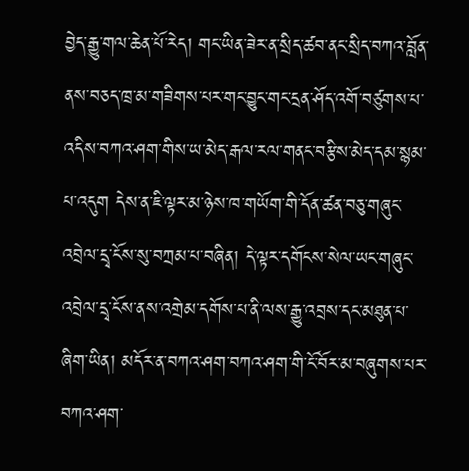བྱེད་རྒྱུ་གལ་ཆེན་པོ་རེད། གང་ཡིན་ཟེར་ན་སྲིད་ཚབ་ནང་སྲིད་བཀའ་བློན་ནས་བཅད་ཁྲ་མ་གཟིགས་པར་གང་བྱུང་གང་དྲན་ཤོད་འགོ་བཙུགས་པ་འདིས་བཀའ་ཤག་གིས་ཡ་མེད་རྒལ་རལ་གནང་བརྩིས་མེད་དམ་སྙམ་པ་འདུག དེས་ན་ཇི་ལྟར་མ་ཉེས་ཁ་གཡོག་གི་དོན་ཚན་བཅུ་གཞུང་འབྲེལ་དྲྭ་ངོས་སུ་བཀྲམ་པ་བཞིན། དེ་ལྟར་དགོངས་སེལ་ཡང་གཞུང་འབྲེལ་དྲྭ་ངོས་ནས་འགྲེམ་དགོས་པ་ནི་ལས་རྒྱུ་འབྲས་དང་མཐུན་པ་ཞིག་ཡིན། མདོར་ན་བཀའ་ཤག་བཀའ་ཤག་གི་ངོ་བོར་མ་བཞུགས་པར་བཀའ་ཤག་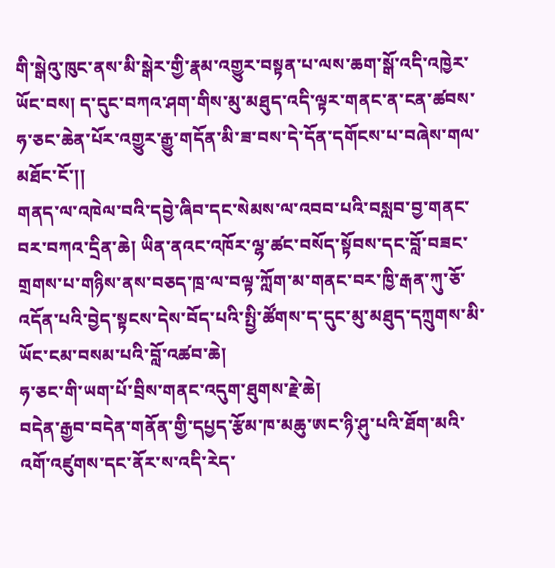གི་སྒེའུ་ཁུང་ནས་མི་སྒེར་གྱི་རྣམ་འགྱུར་བསྟན་པ་ལས་ཆག་སྒོ་འདི་འཁྱེར་ཡོང་བས། ད་དུང་བཀའ་ཤག་གིས་མུ་མཐུད་འདི་ལྟར་གནང་ན་ངན་ཚབས་ཧ་ཅང་ཆེན་པོར་འགྱུར་རྒྱུ་གདོན་མི་ཟ་བས་དེ་དོན་དགོངས་པ་བཞེས་གལ་མཐོང་ངོ་།།
གནད་ལ་འཁེལ་བའི་དབྱེ་ཞིབ་དང་སེམས་ལ་འབབ་པའི་བསླབ་བྱ་གནང་བར་བཀའ་དྲིན་ཆེ། ཡིན་ནའང་འཁོར་ལྷ་ཚང་བསོད་སྟོབས་དང་བློ་བཟང་གྲགས་པ་གཉིས་ནས་བཅད་ཁྲ་ལ་བལྟ་ཀློག་མ་གནང་བར་ཁྱི་རྒན་ཀུ་ཅོ་འདོན་པའི་བྱེད་སྟངས་དེས་བོད་པའི་སྤྱི་ཚོགས་ད་དུང་མུ་མཐུད་དཀྲུགས་མི་ཡོང་ངམ་བསམ་པའི་བློ་འཚབ་ཆེ།
ཧ་ཅང་གི་ཡག་པོ་བྲིས་གནང་འདུག་ཐུགས་རྗེ་ཆེ།
བདེན་རྒྱབ་བདེན་གནོན་གྱི་དཔྱད་རྩོམ་ཁ་མཆུ་ཨང་ཉི་ཤུ་པའི་ཐོག་མའི་འགོ་འཛུགས་དང་ནོར་ས་འདི་རེད་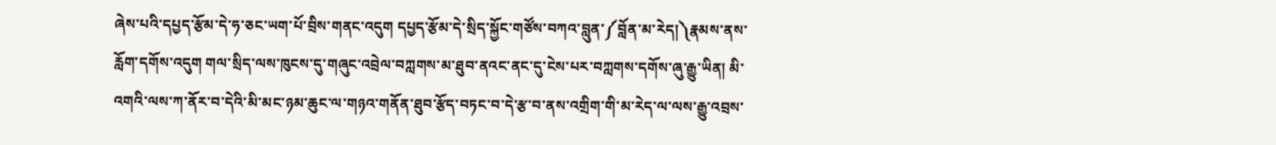ཞེས་པའི་དཔྱད་རྩོམ་དེ་ཧ་ཅང་ཡག་པོ་བྲིས་གནང་འདུག དཔྱད་རྩོམ་དེ་སྲིད་སྐྱོང་གཙོས་བཀའ་བླུན་༼བློན་མ་རེད།༽རྣམས་ནས་རློག་དགོས་འདུག གལ་སྲིད་ལས་ཁུངས་དུ་གཞུང་འབྲེལ་བཀླགས་མ་ཐུབ་ནའང་ནང་དུ་ངེས་པར་བཀླགས་དགོས་ཞུ་རྒྱུ་ཡིན། མི་འགའི་ལས་ཀ་ནོར་བ་དེའི་མི་མང་ཉམ་ཆུང་ལ་གཉའ་གནོན་ཐུབ་རྩོད་བཏང་བ་དེ་རྩ་བ་ནས་འགྲིག་གི་མ་རེད་ལ་ལས་རྒྱུ་འབྲས་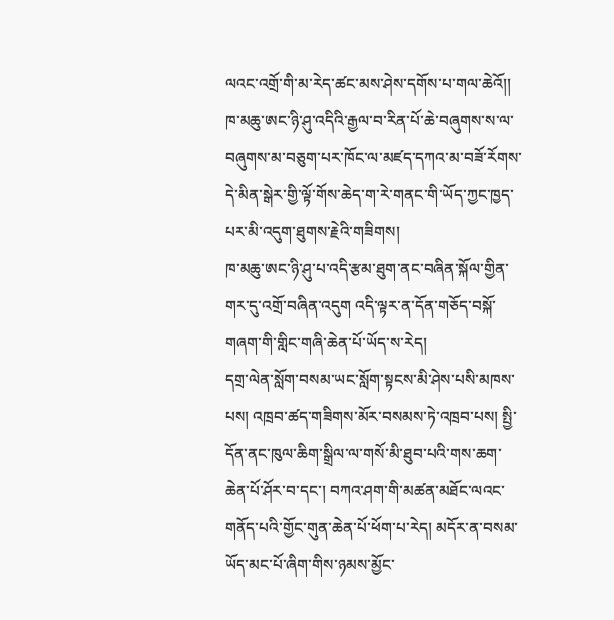ལའང་འགྲོ་གི་མ་རེད་ཚང་མས་ཤེས་དགོས་པ་གལ་ཆེའོ།།
ཁ་མཆུ་ཨང་ཉི་ཤུ་འདིའི་རྒྱལ་བ་རིན་པོ་ཆེ་བཞུགས་ས་ལ་བཞུགས་མ་བཅུག་པར་ཁོང་ལ་མཛད་དཀའ་མ་བཟོ་རོགས་
དེ་མིན་སྒེར་གྱི་ལྟོ་གོས་ཆེད་ག་རེ་གནང་གི་ཡོད་ཀྱང་ཁྱད་པར་མི་འདུག་ཐུགས་རྗེའི་གཟིགས།
ཁ་མཆུ་ཨང་ཉི་ཤུ་པ་འདི་རྩམ་ཐུག་ནང་བཞིན་སྐོལ་གྱིན་གར་དུ་འགྲོ་བཞིན་འདུག འདི་ལྟར་ན་དོན་གཅོད་བསྐོ་གཞག་གི་གླིང་གཞི་ཆེན་པོ་ཡོད་ས་རེད།
དགྲ་ལེན་སློག་བསམ་ཡང་སློག་སྟངས་མི་ཤེས་པསི་མཁས་པས། འཁྲབ་ཚད་གཟིགས་མོར་བསམས་ཏེ་འཁྲབ་པས། སྤྱི་དོན་ནང་ཁུལ་ཆིག་སྒྲིལ་ལ་གསོ་མི་ཐུབ་པའི་གས་ཆག་ཆེན་པོ་ཤོར་བ་དང་། བཀའ་ཤག་གི་མཚན་མཐོང་ལའང་གནོད་པའི་གྱོང་གུན་ཆེན་པོ་ཕོག་པ་རེད། མདོར་ན་བསམ་ཡོད་མང་པོ་ཞིག་གིས་ཉམས་མྱོང་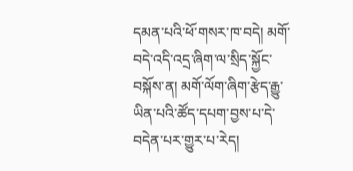དམན་པའི་ཕོ་གསར་ཁ་བདེ། མགོ་བདེ་འདི་འདྲ་ཞིག་ལ་སྲིད་སྐྱོང་བསྐོས་ན། མགོ་ལོག་ཞིག་རྩེད་རྒྱུ་ཡིན་པའི་ཚོད་དཔག་བྱས་པ་དེ་བདེན་པར་གྱུར་པ་རེད།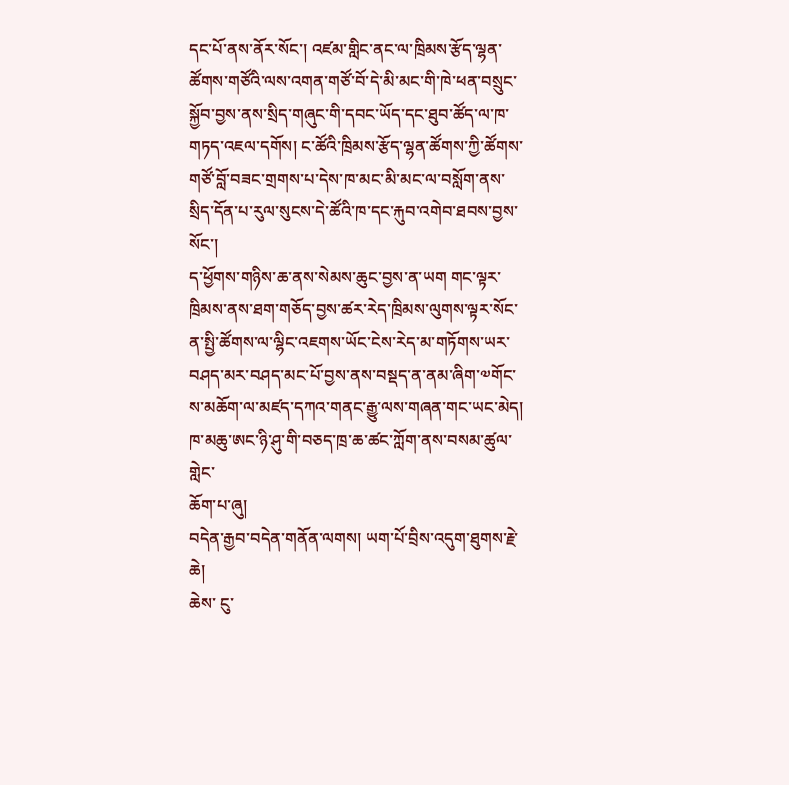དང་པོ་ནས་ནོར་སོང་། འཛམ་གླིང་ནང་ལ་ཁྲིམས་རྩོད་ལྷན་ཚོགས་གཙོའི་ལས་འགན་གཙོ་བོ་དེ་མི་མང་གི་ཁེ་ཕན་བསྲུང་སྐྱོབ་བྱས་ནས་སྲིད་གཞུང་གི་དབང་ཡོད་དང་ཐུབ་ཚོད་ལ་ཁ་གཏད་འཇལ་དགོས། ང་ཚོའི་ཁྲིམས་རྩོད་ལྷན་ཚོགས་ཀྱི་ཚོགས་གཙོ་བློ་བཟང་གྲགས་པ་དེས་ཁ་མང་མི་མང་ལ་བསློག་ནས་སྲིད་དོན་པ་རུལ་སུངས་དེ་ཚོའི་ཁ་དང་རྐུབ་འགེབ་ཐབས་བྱས་སོང་།
ད་ཕྱོགས་གཉིས་ཆ་ནས་སེམས་ཆུང་བྱས་ན་ཡག གང་ལྟར་ཁྲིམས་ནས་ཐག་གཅོད་བྱས་ཚར་རེད་ཁྲིམས་ལུགས་ལྟར་སོང་ན་སྤྱི་ཚོགས་ལ་ལྷིང་འཇགས་ཡོང་ངེས་རེད་མ་གཏོགས་ཡར་བཤད་མར་བཤད་མང་པོ་བྱས་ནས་བསྡད་ན་ནམ་ཞིག་༧གོང་ས་མཆོག་ལ་མཛད་དཀའ་གནང་རྒྱུ་ལས་གཞན་གང་ཡང་མེད།
ཁ་མཆུ་ཨང་ཉི་ཤུ་གི་བཅད་ཁྲ་ཆ་ཚང་ཀློག་ནས་བསམ་ཚུལ་གླེང་
ཆོག་པ་ཞུ།
བདེན་རྒྱབ་བདེན་གནོན་ལགས། ཡག་པོ་བྲིས་འདུག་ཐུགས་རྗེ་ཆེ།
ཆེས་ ངུ་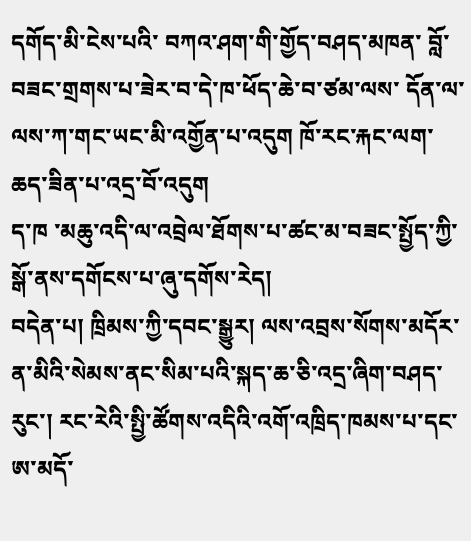དགོད་མི་ངེས་པའི་ བཀའ་ཤག་གི་གྱོད་བཤད་མཁན་ བློ་བཟང་གྲགས་པ་ཟེར་བ་དེ་ཁ་ཕོད་ཆེ་བ་ཙམ་ལས་ དོན་ལ་ལས་ཀ་གང་ཡང་མི་འགྱོན་པ་འདུག ཁོ་རང་རྐང་ལག་ཆད་ཟིན་པ་འདྲ་བོ་འདུག
ད་ཁ ་མཆུ་འདི་ལ་འབྲེལ་ཐོགས་པ་ཚང་མ་བཟང་སྤྱོད་ཀྱི་སྒོ་ནས་དགོངས་པ་ཞུ་དགོས་རེད།
བདེན་པ། ཁྲིམས་ཀྱི་དབང་སྒྱུར། ལས་འབྲས་སོགས་མདོར་ན་མིའི་སེམས་ནང་སིམ་པའི་སྐད་ཆ་ཅི་འདྲ་ཞིག་བཤད་རུང་། རང་རེའི་སྤྱི་ཚོགས་འདིའི་འགོ་འཁྲིད་ཁམས་པ་དང་ཨ་མདོ་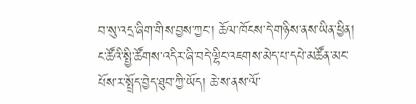བ་སུ་འདྲ་ཞིག་གིས་བྱས་ཀྱང་། ཆོལ་ཁོངས་དེ་གཉིས་ནས་ཡིན་ཕྱིན། ང་ཚོའི་སྤྱི་ཚོགས་འདིར་ཞི་བདེ་ལྷིང་འཇགས་མེད་པ་དཔེ་མཚོན་མང་པོས་ར་སྤྲོད་བྱེད་ཐུབ་ཀྱི་ཡོད། ཆེ་ས་ནས་ལོ་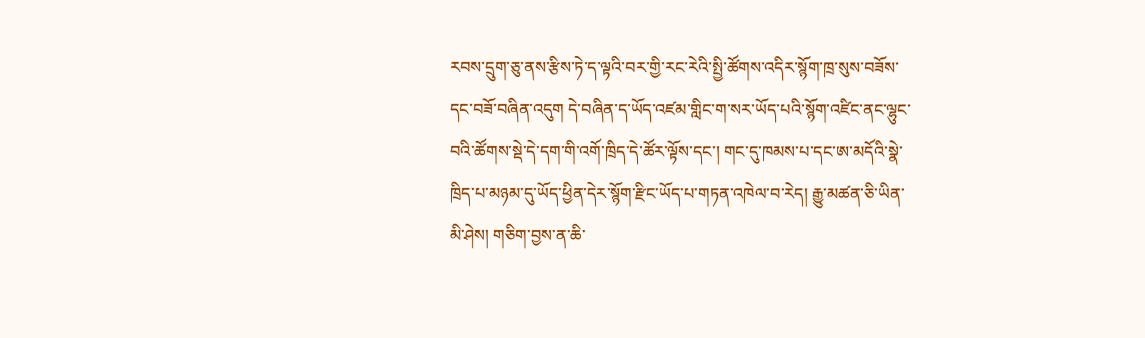རབས་དྲུག་ཅུ་ནས་རྩིས་ཏེ་ད་ལྟའི་བར་གྱི་རང་རེའི་སྤྱི་ཚོགས་འདིར་སྙོག་ཁྲ་སུས་བཟོས་དང་བཟོ་བཞིན་འདུག དེ་བཞིན་ད་ཡོད་འཛམ་གླིང་ག་སར་ཡོད་པའི་སྙོག་འཛིང་ནང་ལྷུང་བའི་ཚོགས་སྡེ་དེ་དག་གི་འགོ་ཁྲིད་དེ་ཚོར་ལྟོས་དང་། གང་དུ་ཁམས་པ་དང་ཨ་མདོའི་སྣེ་ཁྲིད་པ་མཉམ་དུ་ཡོད་ཕྱིན་དེར་སྙོག་རྫིང་ཡོད་པ་གཏན་འཁེལ་བ་རེད། རྒྱུ་མཚན་ཅི་ཡིན་མི་ཤེས། གཅིག་བྱས་ན་ཆི་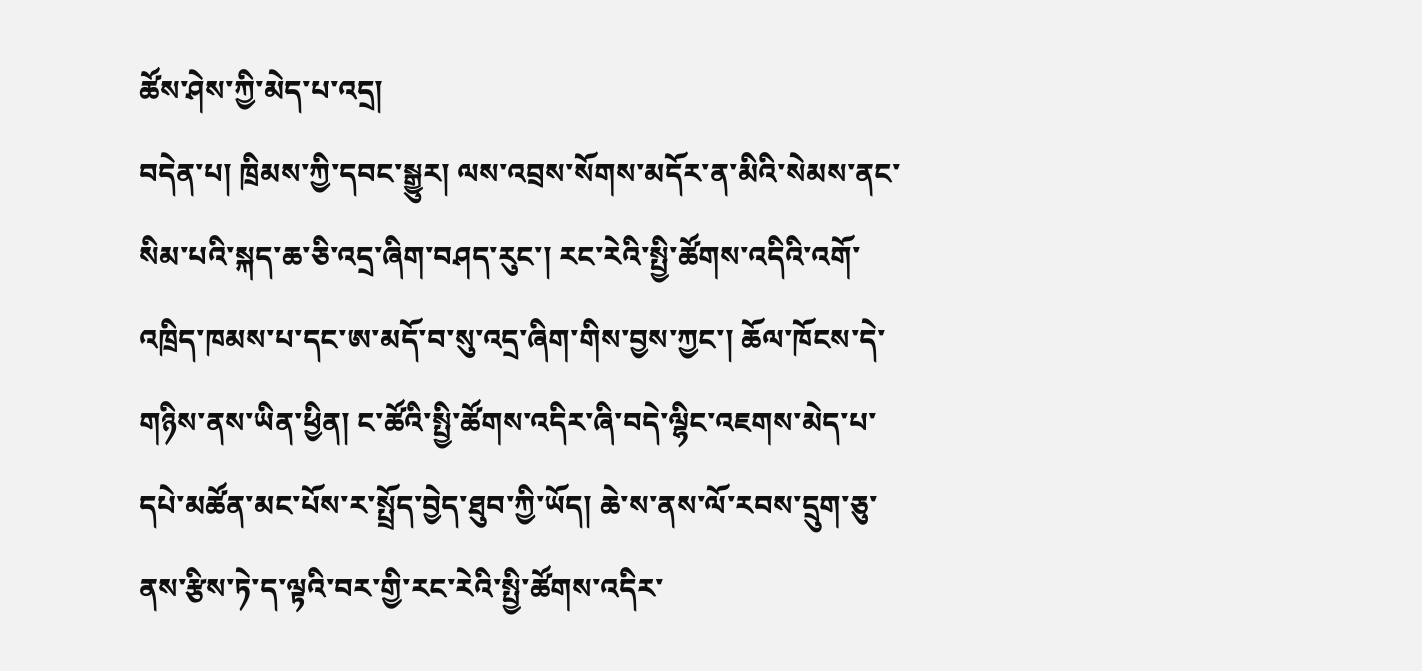ཚོས་ཤེས་ཀྱི་མེད་པ་འདྲ།
བདེན་པ། ཁྲིམས་ཀྱི་དབང་སྒྱུར། ལས་འབྲས་སོགས་མདོར་ན་མིའི་སེམས་ནང་སིམ་པའི་སྐད་ཆ་ཅི་འདྲ་ཞིག་བཤད་རུང་། རང་རེའི་སྤྱི་ཚོགས་འདིའི་འགོ་འཁྲིད་ཁམས་པ་དང་ཨ་མདོ་བ་སུ་འདྲ་ཞིག་གིས་བྱས་ཀྱང་། ཆོལ་ཁོངས་དེ་གཉིས་ནས་ཡིན་ཕྱིན། ང་ཚོའི་སྤྱི་ཚོགས་འདིར་ཞི་བདེ་ལྷིང་འཇགས་མེད་པ་དཔེ་མཚོན་མང་པོས་ར་སྤྲོད་བྱེད་ཐུབ་ཀྱི་ཡོད། ཆེ་ས་ནས་ལོ་རབས་དྲུག་ཅུ་ནས་རྩིས་ཏེ་ད་ལྟའི་བར་གྱི་རང་རེའི་སྤྱི་ཚོགས་འདིར་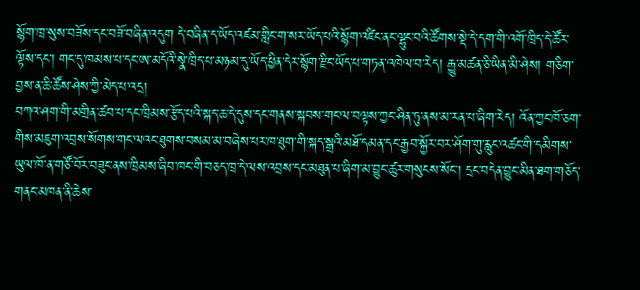སྙོག་ཁྲ་སུས་བཟོས་དང་བཟོ་བཞིན་འདུག དེ་བཞིན་ད་ཡོད་འཛམ་གླིང་ག་སར་ཡོད་པའི་སྙོག་འཛིང་ནང་ལྷུང་བའི་ཚོགས་སྡེ་དེ་དག་གི་འགོ་ཁྲིད་དེ་ཚོར་ལྟོས་དང་། གང་དུ་ཁམས་པ་དང་ཨ་མདོའི་སྣེ་ཁྲིད་པ་མཉམ་དུ་ཡོད་ཕྱིན་དེར་སྙོག་རྫིང་ཡོད་པ་གཏན་འཁེལ་བ་རེད། རྒྱུ་མཚན་ཅི་ཡིན་མི་ཤེས། གཅིག་བྱས་ན་ཆི་ཚོས་ཤེས་ཀྱི་མེད་པ་འདྲ།
བཀའ་ཤག་གི་མགྲིན་ཚབ་པ་དང་ཁྲིམས་རྩོད་པའི་སྐད་ཆ་དེ་དུས་དང་གནས་སྐབས་གང་ལ་བལྟས་ཀྱང་ཤིན་ཏུ་ནས་མ་རན་པ་ཞིག་རེད། འོན་ཀྱང་ཁོ་ཅག་གིས་མཇུག་འབྲས་སོགས་གང་ལའང་ཐུགས་བསམ་མ་བཞེས་པར་ཁ་ཐུག་གི་སྐད་སྒྲའི་མཐོ་དམན་དང་རྒྱབ་སྐྱོར་བར་ཤོག་གུ་རླུང་འཚང་གི་དམིགས་ཡུལ་ཁོ་ན་གཙོ་བོར་བཟུང་ནས་ཁྲིམས་ཞིབ་ཁང་གི་བཅད་ཁྲ་དེ་ལས་འབྲས་དང་མཐུན་པ་ཞིག་མ་བྱུང་ཚུར་གསུངས་སོང་། དྲང་བདེན་བྱུང་མིན་ཐག་གཅོད་གནང་མཁན་ནི་ཆེས་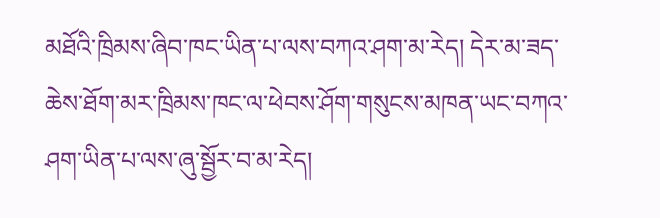མཐོའི་ཁྲིམས་ཞིབ་ཁང་ཡིན་པ་ལས་བཀའ་ཤག་མ་རེད། དེར་མ་ཟད་ཆེས་ཐོག་མར་ཁྲིམས་ཁང་ལ་ཕེབས་ཤོག་གསུངས་མཁན་ཡང་བཀའ་ཤག་ཡིན་པ་ལས་ཞུ་སྦྱོར་བ་མ་རེད།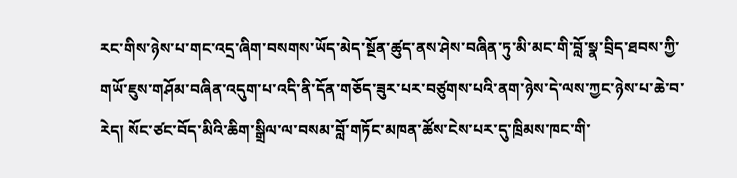རང་གིས་ཉེས་པ་གང་འདྲ་ཞིག་བསགས་ཡོད་མེད་སྔོན་ཚུད་ནས་ཤེས་བཞིན་ཏུ་མི་མང་གི་བློ་སྣ་བྲིད་ཐབས་ཀྱི་གཡོ་ཇུས་གཤོམ་བཞིན་འདུག་པ་འདི་ནི་དོན་གཅོད་ཟུར་པར་བཙུགས་པའི་ནག་ཉེས་དེ་ལས་ཀྱང་ཉེས་པ་ཆེ་བ་རེད། སོང་ཙང་བོད་མིའི་ཆིག་སྒྲིལ་ལ་བསམ་བློ་གཏོང་མཁན་ཚོས་ངེས་པར་དུ་ཁྲིམས་ཁང་གི་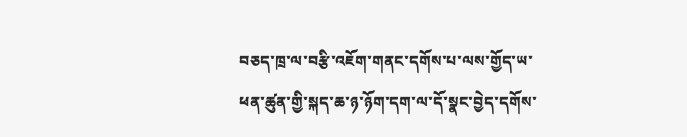བཅད་ཁྲ་ལ་བརྩི་འཇོག་གནང་དགོས་པ་ལས་གྱོད་ཡ་ཕན་ཚུན་གྱི་སྐད་ཆ་ཉ་ཉོག་དག་ལ་དོ་སྣང་བྱེད་དགོས་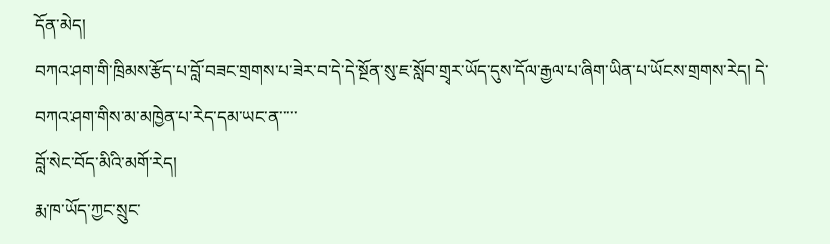དོན་མེད།
བཀའ་ཤག་གི་ཁྲིམས་རྩོད་པ་བློ་བཟང་གྲགས་པ་ཟེར་བ་དེ་དེ་སྔོན་སུ་ཇ་སློབ་གྲྭར་ཡོད་དུས་དོལ་རྒྱལ་པ་ཞིག་ཡིན་པ་ཡོངས་གྲགས་རེད། དེ་བཀའ་ཤག་གིས་མ་མཁྱེན་པ་རེད་དམ་ཡང་ན་་་་་
བློ་སེང་བོད་མིའི་མགོ་རེད།
རྨ་ཁ་ཡོད་ཀྱང་སྲུང་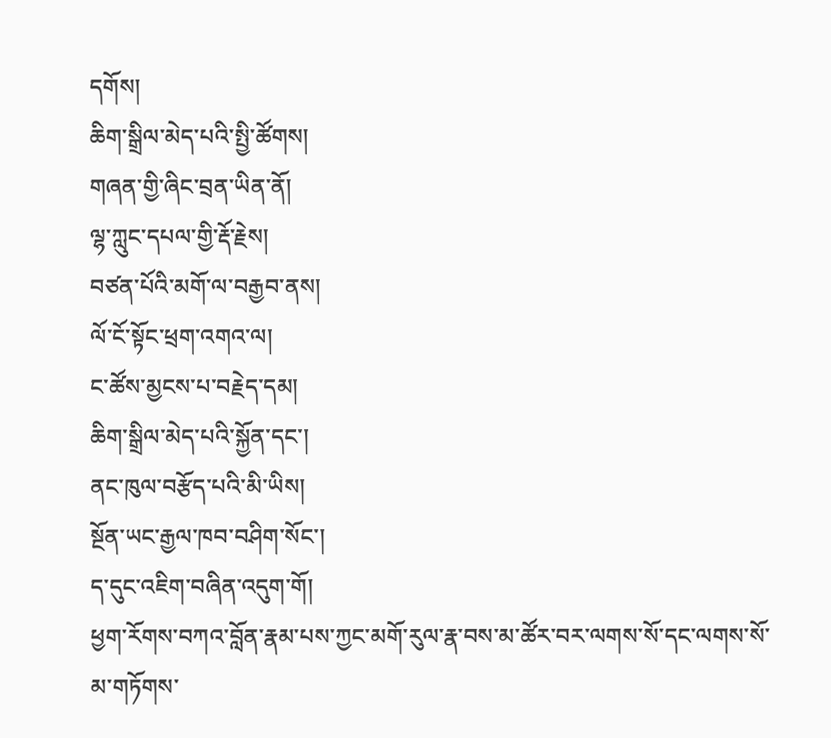དགོས།
ཆིག་སྒྲིལ་མེད་པའི་སྤྱི་ཚོགས།
གཞན་གྱི་ཞིང་བྲན་ཡིན་ནོ།
ལྷ་ཀླུང་དཔལ་གྱི་རྡོ་རྗེས།
བཙན་པོའི་མགོ་ལ་བརྒྱབ་ནས།
ལོ་ངོ་སྟོང་ཕྲག་འགའ་ལ།
ང་ཚོས་མྱངས་པ་བརྗེད་དམ།
ཆིག་སྒྲིལ་མེད་པའི་སྐྱོན་དང་།
ནང་ཁུལ་བརྩོད་པའི་མི་ཡིས།
སྔོན་ཡང་རྒྱལ་ཁབ་བཤིག་སོང་།
ད་དུང་འཇིག་བཞིན་འདུག་གོ།
ཕྱག་རོགས་བཀའ་བློན་རྣམ་པས་ཀྱང་མགོ་རུལ་རྣ་བས་མ་ཚོར་བར་ལགས་སོ་དང་ལགས་སོ་མ་གཏོགས་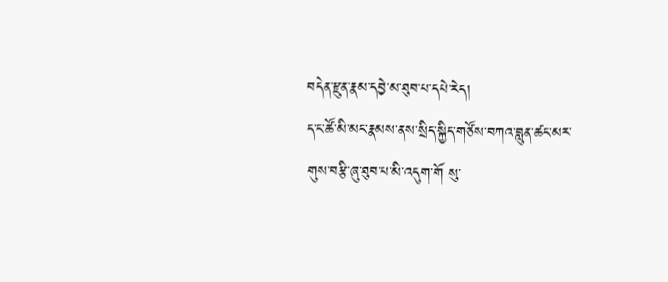བདེན་རྫུན་རྣམ་དབྱེ་མ་ཐུབ་པ་དཔེ་རེད།
ད་ང་ཚོ་མི་མང་རྣམས་ནས་སྲིད་སྐྱིད་གཙོས་བཀའ་བླུན་ཚང་མར་གུས་བརྩི་ཞུ་ཐུབ་པ་མི་འདུག་གོ སུ་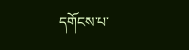དགོངས་པ་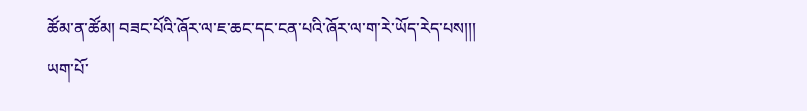ཚོམ་ན་ཚོམ། བཟང་པོའི་ཞོར་ལ་ཇ་ཆང་དང་ངན་པའི་ཞོར་ལ་ག་རེ་ཡོད་རེད་པས།།།
ཡག་པོ་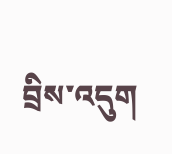བྲིས་འདུག